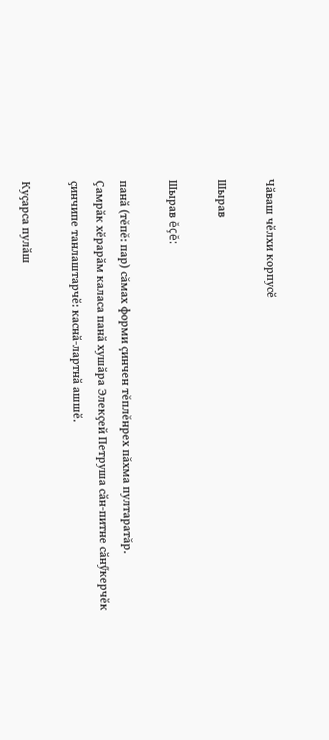Чӑваш чӗлхи корпусӗ

Шырав

Шырав ĕçĕ:

панӑ (тĕпĕ: пар) сăмах форми çинчен тĕплĕнрех пăхма пултаратăр.
Ҫамрӑк хӗрарӑм каласа панӑ хушӑра Элекҫей Петруша сӑн-питне сӑнӳкерчӗк ҫинчипе танлаштарчӗ: каснӑ-лартнӑ ашшӗ.

Куҫарса пулӑш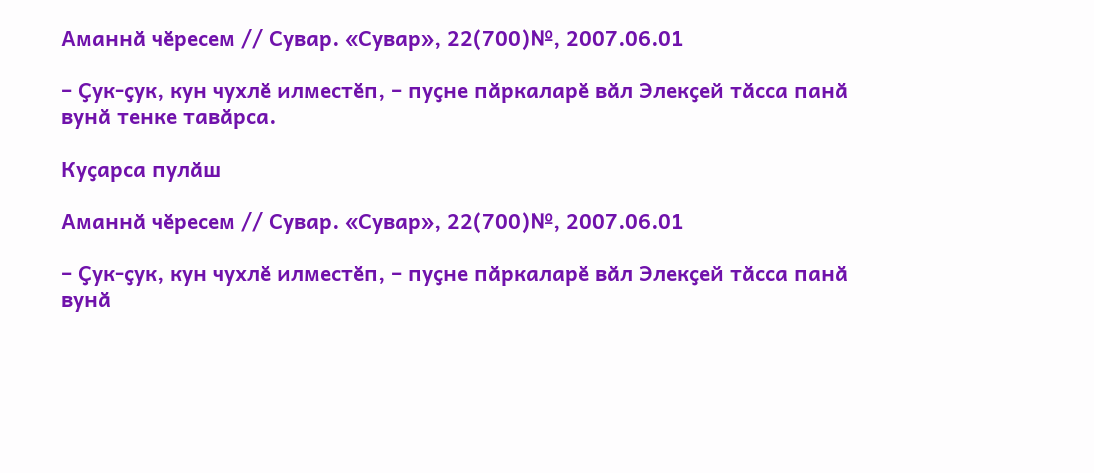Аманнӑ чӗресем // Сувар. «Сувар», 22(700)№, 2007.06.01

– Ҫук-ҫук, кун чухлӗ илместӗп, – пуҫне пӑркаларӗ вӑл Элекҫей тӑсса панӑ вунӑ тенке тавӑрса.

Куҫарса пулӑш

Аманнӑ чӗресем // Сувар. «Сувар», 22(700)№, 2007.06.01

– Ҫук-ҫук, кун чухлӗ илместӗп, – пуҫне пӑркаларӗ вӑл Элекҫей тӑсса панӑ вунӑ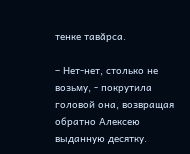тенке тавӑрса.

– Нет-нет, столько не возьму, - покрутила головой она, возвращая обратно Алексею выданную десятку.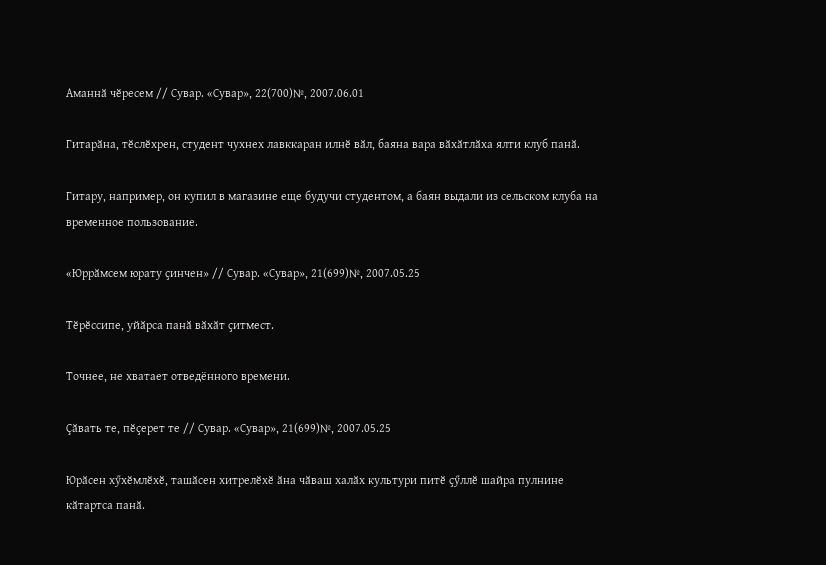Аманнӑ чӗресем // Сувар. «Сувар», 22(700)№, 2007.06.01

Гитарӑна, тӗслӗхрен, студент чухнех лавккаран илнӗ вӑл, баяна вара вӑхӑтлӑха ялти клуб панӑ.

Гитару, например, он купил в магазине еще будучи студентом, а баян выдали из сельском клуба на временное пользование.

«Юррӑмсем юрату ҫинчен» // Сувар. «Сувар», 21(699)№, 2007.05.25

Тӗрӗссипе, уйӑрса панӑ вӑхӑт ҫитмест.

Точнее, не хватает отведённого времени.

Ҫӑвать те, пӗҫерет те // Сувар. «Сувар», 21(699)№, 2007.05.25

Юрӑсен хӳхӗмлӗхӗ, ташӑсен хитрелӗхӗ ӑна чӑваш халӑх культури питӗ ҫӳллӗ шайра пулнине кӑтартса панӑ.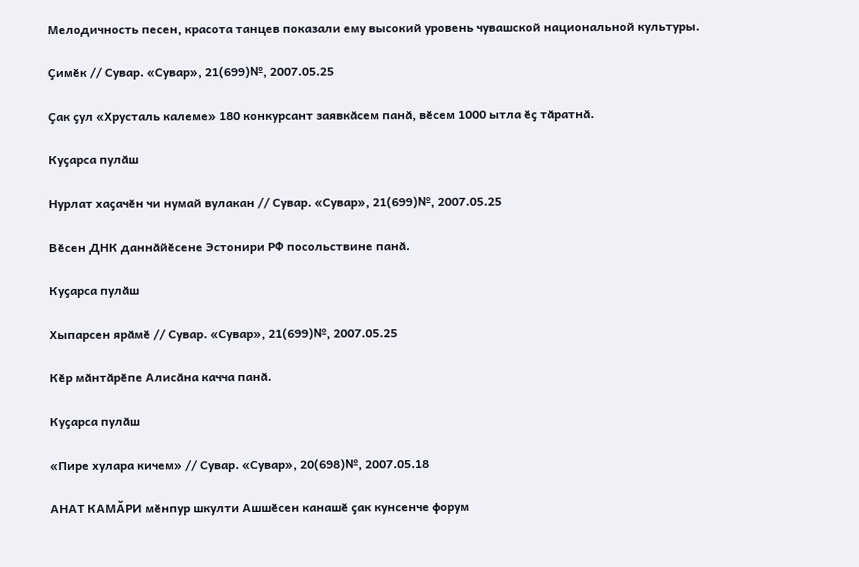Мелодичность песен, красота танцев показали ему высокий уровень чувашской национальной культуры.

Ҫимӗк // Сувар. «Сувар», 21(699)№, 2007.05.25

Ҫак ҫул «Хрусталь калеме» 180 конкурсант заявкӑсем панӑ, вӗсем 1000 ытла ӗҫ тӑратнӑ.

Куҫарса пулӑш

Нурлат хаҫачӗн чи нумай вулакан // Сувар. «Сувар», 21(699)№, 2007.05.25

Вӗсен ДНК даннӑйӗсене Эстонири РФ посольствине панӑ.

Куҫарса пулӑш

Хыпарсен ярӑмӗ // Сувар. «Сувар», 21(699)№, 2007.05.25

Кӗр мӑнтӑрӗпе Алисӑна качча панӑ.

Куҫарса пулӑш

«Пире хулара кичем» // Сувар. «Сувар», 20(698)№, 2007.05.18

АНАТ КАМӐРИ мӗнпур шкулти Ашшӗсен канашӗ ҫак кунсенче форум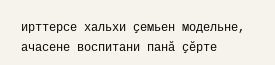ирттерсе хальхи ҫемьен модельне, ачасене воспитани панӑ ҫӗрте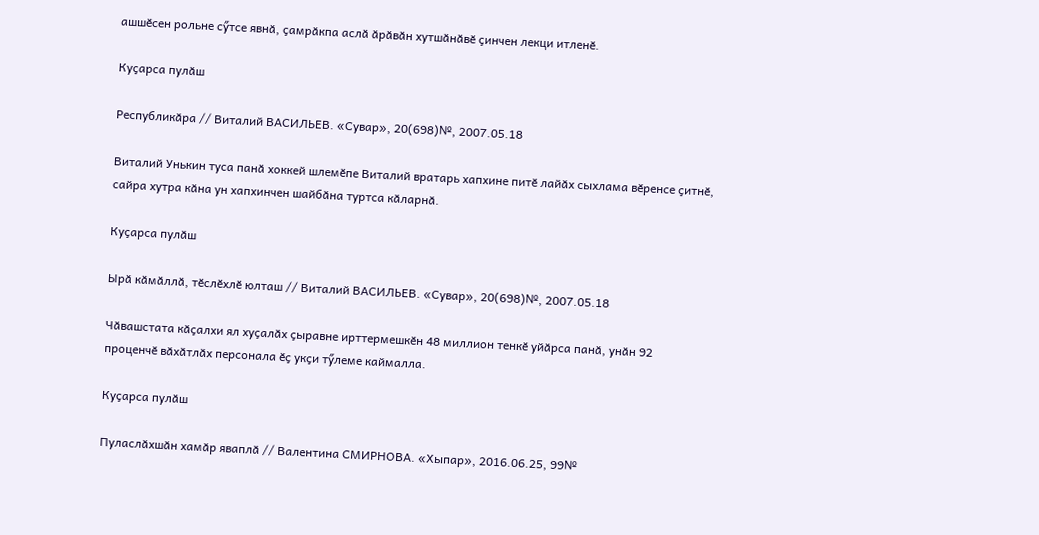ашшӗсен рольне сӳтсе явнӑ, ҫамрӑкпа аслӑ ӑрӑвӑн хутшӑнӑвӗ ҫинчен лекци итленӗ.

Куҫарса пулӑш

Республикӑра // Виталий ВАСИЛЬЕВ. «Сувар», 20(698)№, 2007.05.18

Виталий Унькин туса панӑ хоккей шлемӗпе Виталий вратарь хапхине питӗ лайӑх сыхлама вӗренсе ҫитнӗ, сайра хутра кӑна ун хапхинчен шайбӑна туртса кӑларнӑ.

Куҫарса пулӑш

Ырӑ кӑмӑллӑ, тӗслӗхлӗ юлташ // Виталий ВАСИЛЬЕВ. «Сувар», 20(698)№, 2007.05.18

Чӑвашстата кӑҫалхи ял хуҫалӑх ҫыравне ирттермешкӗн 48 миллион тенкӗ уйӑрса панӑ, унӑн 92 проценчӗ вӑхӑтлӑх персонала ӗҫ укҫи тӳлеме каймалла.

Куҫарса пулӑш

Пуласлӑхшӑн хамӑр яваплӑ // Валентина СМИРНОВА. «Хыпар», 2016.06.25, 99№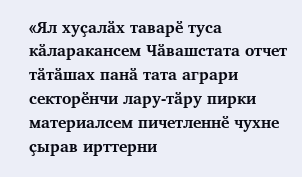«Ял хуҫалӑх таварӗ туса кӑларакансем Чӑвашстата отчет тӑтӑшах панӑ тата аграри секторӗнчи лару-тӑру пирки материалсем пичетленнӗ чухне ҫырав ирттерни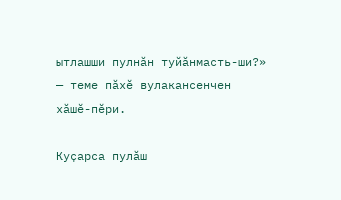ытлашши пулнӑн туйӑнмасть-ши?» — теме пӑхӗ вулакансенчен хӑшӗ-пӗри.

Куҫарса пулӑш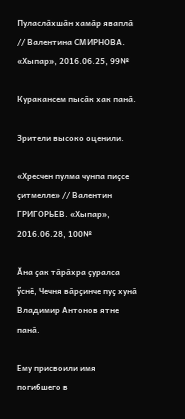Пуласлӑхшӑн хамӑр яваплӑ // Валентина СМИРНОВА. «Хыпар», 2016.06.25, 99№

Куракансем пысӑк хак панӑ.

Зрители высоко оценили.

«Хресчен пулма чунпа пиҫсе ҫитмелле» // Валентин ГРИГОРЬЕВ. «Хыпар», 2016.06.28, 100№

Ӑна ҫак тӑрӑхра ҫуралса ӳснӗ, Чечня вӑрҫинче пуҫ хунӑ Владимир Антонов ятне панӑ.

Ему присвоили имя погибшего в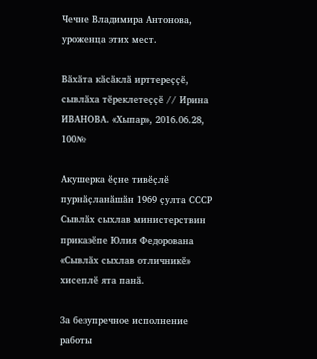Чечне Владимира Антонова, уроженца этих мест.

Вӑхӑта кӑсӑклӑ ирттереҫҫӗ, сывлӑха тӗреклетеҫҫӗ // Ирина ИВАНОВА. «Хыпар», 2016.06.28, 100№

Акушерка ӗҫне тивӗҫлӗ пурнӑҫланӑшӑн 1969 ҫулта СССР Сывлӑх сыхлав министерствин приказӗпе Юлия Федорована «Сывлӑх сыхлав отличникӗ» хисеплӗ ята панӑ.

За безупречное исполнение работы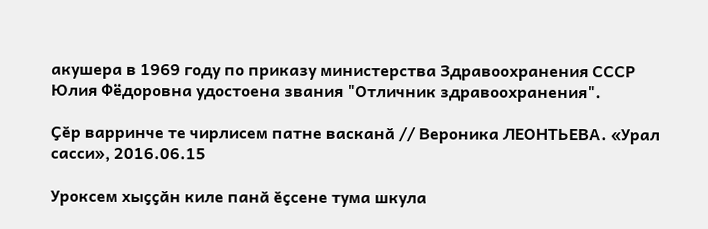акушера в 1969 году по приказу министерства Здравоохранения СССР Юлия Фёдоровна удостоена звания "Отличник здравоохранения".

Ҫӗр варринче те чирлисем патне васканӑ // Вероника ЛЕОНТЬЕВА. «Урал сасси», 2016.06.15

Уроксем хыҫҫӑн киле панӑ ӗҫсене тума шкула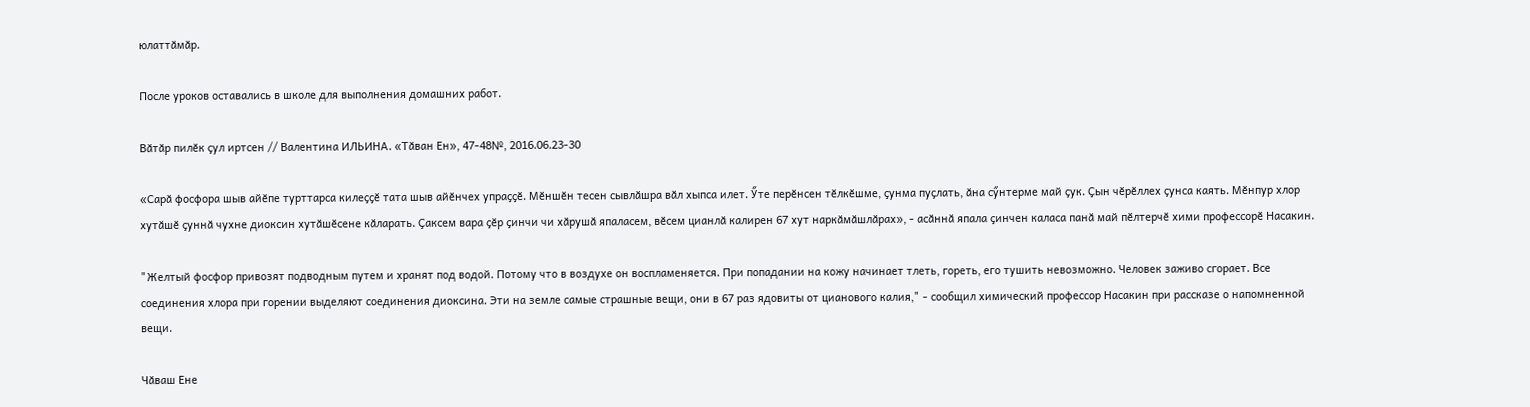юлаттӑмӑр.

После уроков оставались в школе для выполнения домашних работ.

Вӑтӑр пилӗк ҫул иртсен // Валентина ИЛЬИНА. «Тӑван Ен», 47-48№, 2016.06.23-30

«Сарӑ фосфора шыв айӗпе турттарса килеҫҫӗ тата шыв айӗнчех упраҫҫӗ. Мӗншӗн тесен сывлӑшра вӑл хыпса илет. Ӳте перӗнсен тӗлкӗшме, ҫунма пуҫлать, ӑна сӳнтерме май ҫук. Ҫын чӗрӗллех ҫунса каять. Мӗнпур хлор хутӑшӗ ҫуннӑ чухне диоксин хутӑшӗсене кӑларать. Ҫаксем вара ҫӗр ҫинчи чи хӑрушӑ япаласем, вӗсем цианлӑ калирен 67 хут наркӑмӑшлӑрах», - асӑннӑ япала ҫинчен каласа панӑ май пӗлтерчӗ хими профессорӗ Насакин.

"Желтый фосфор привозят подводным путем и хранят под водой. Потому что в воздухе он воспламеняется. При попадании на кожу начинает тлеть, гореть, его тушить невозможно. Человек заживо сгорает. Все соединения хлора при горении выделяют соединения диоксина. Эти на земле самые страшные вещи, они в 67 раз ядовиты от цианового калия," - сообщил химический профессор Насакин при рассказе о напомненной вещи.

Чӑваш Ене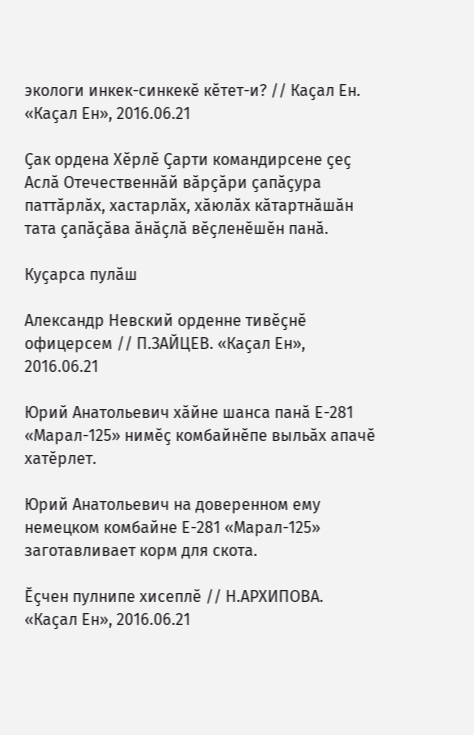экологи инкек-синкекӗ кӗтет-и? // Каҫал Ен. «Каҫал Ен», 2016.06.21

Ҫак ордена Хӗрлӗ Ҫарти командирсене ҫеҫ Аслӑ Отечественнӑй вӑрҫӑри ҫапӑҫура паттӑрлӑх, хастарлӑх, хӑюлӑх кӑтартнӑшӑн тата ҫапӑҫӑва ӑнӑҫлӑ вӗҫленӗшӗн панӑ.

Куҫарса пулӑш

Александр Невский орденне тивӗҫнӗ офицерсем // П.ЗАЙЦЕВ. «Каҫал Ен», 2016.06.21

Юрий Анатольевич хӑйне шанса панӑ Е-281 «Марал-125» нимӗҫ комбайнӗпе выльӑх апачӗ хатӗрлет.

Юрий Анатольевич на доверенном ему немецком комбайне Е-281 «Марал-125» заготавливает корм для скота.

Ӗҫчен пулнипе хисеплӗ // Н.АРХИПОВА. «Каҫал Ен», 2016.06.21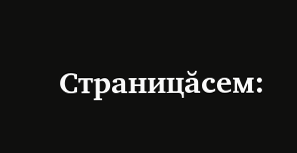Страницăсем: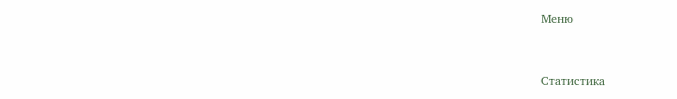Меню



Статистика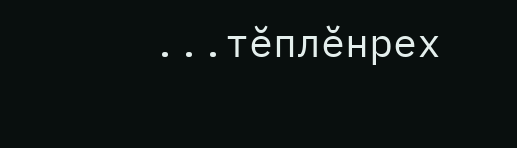...тĕплӗнрех